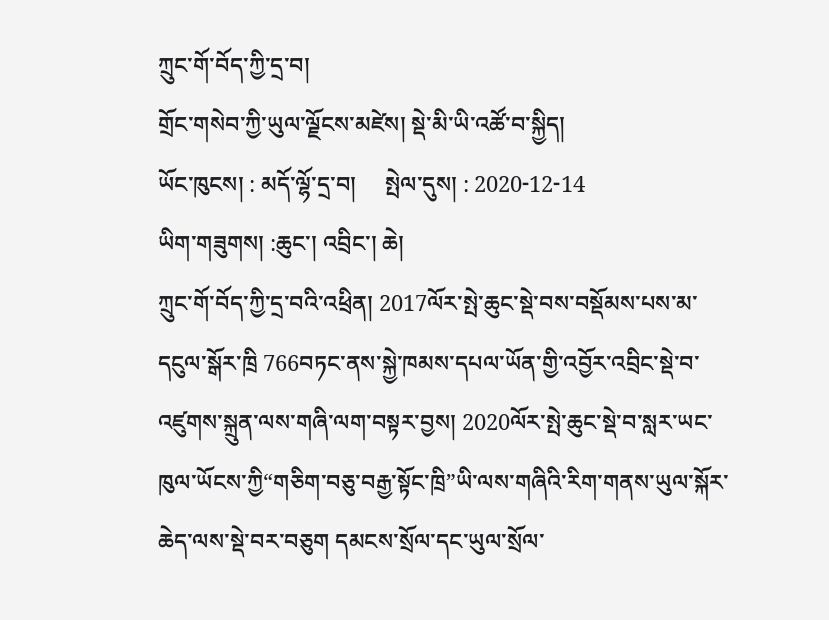ཀྲུང་གོ་བོད་ཀྱི་དྲ་བ།
གྲོང་གསེབ་ཀྱི་ཡུལ་ལྗོངས་མཛེས། སྡེ་མི་ཡི་འཚོ་བ་སྐྱིད།
ཡོང་ཁུངས། : མདོ་ལྷོ་དྲ་བ།     སྤེལ་དུས། : 2020-12-14
ཡིག་གཟུགས། :ཆུང་། འབྲིང་། ཆེ།
ཀྲུང་གོ་བོད་ཀྱི་དྲ་བའི་འཕྲིན། 2017ལོར་སྤེ་ཆུང་སྡེ་བས་བསྡོམས་པས་མ་དངུལ་སྒོར་ཁྲི 766བཏང་ནས་སྐྱེ་ཁམས་དཔལ་ཡོན་གྱི་འབྱོར་འབྲིང་སྡེ་བ་འཛུགས་སྐྲུན་ལས་གཞི་ལག་བསྟར་བྱས། 2020ལོར་སྤེ་ཆུང་སྡེ་བ་སླར་ཡང་ཁུལ་ཡོངས་ཀྱི“གཅིག་བཅུ་བརྒྱ་སྟོང་ཁྲི”ཡི་ལས་གཞིའི་རིག་གནས་ཡུལ་སྐོར་ཆེད་ལས་སྡེ་བར་བཅུག དམངས་སྲོལ་དང་ཡུལ་སྲོལ་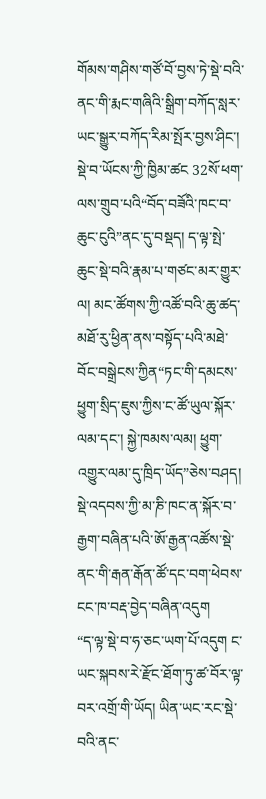གོམས་གཤིས་གཙོ་བོ་བྱས་ཏེ་སྡེ་བའི་ནང་གི་རྨང་གཞིའི་སྒྲིག་བཀོད་སླར་ཡང་སྒྱུར་བཀོད་རིམ་སྤོར་བྱས་ཤིང་། སྡེ་བ་ཡོངས་ཀྱི་ཁྱིམ་ཚང 32སོ་ཕག་ལས་གྲུབ་པའི“བོད་བཟོའི་ཁང་བ་ཆུང་ངུའི”ནང་དུ་བསྡད། ད་ལྟ་སྤེ་ཆུང་སྡེ་བའི་རྣམ་པ་གཙང་མར་གྱུར་ལ། མང་ཚོགས་ཀྱི་འཚོ་བའི་ཆུ་ཚད་མཐོ་རུ་ཕྱིན་ནས་བསྟོད་པའི་མཐེ་བོང་བསྒྲེངས་ཀྱིན“ཏང་གི་དམངས་ཕྱུག་སྲིད་ཇུས་ཀྱིས་ང་ཚོ་ཡུལ་སྐོར་ལམ་དང་། སྐྱེ་ཁམས་ལམ། ཕྱུག་འགྱུར་ལམ་དུ་ཁྲིད་ཡོད”ཅེས་བཤད།
སྡེ་འདབས་ཀྱི་མ་ཎི་ཁང་ན་སྐོར་བ་རྒྱག་བཞིན་པའི་ཨོ་རྒྱན་འཚོས་སྡེ་ནང་གི་རྒན་རྒོན་ཚོ་དང་བག་ཕེབས་ངང་ཁ་བརྡ་བྱེད་བཞིན་འདུག
“ད་ལྟ་སྡེ་བ་ཧ་ཅང་ཡག་པོ་འདུག ང་ཡང་སྐབས་རེ་རྫོང་ཐོག་ཏུ་ཚ་བོར་ལྟ་བར་འགྲོ་གི་ཡོད། ཡིན་ཡང་རང་སྡེ་བའི་ནང་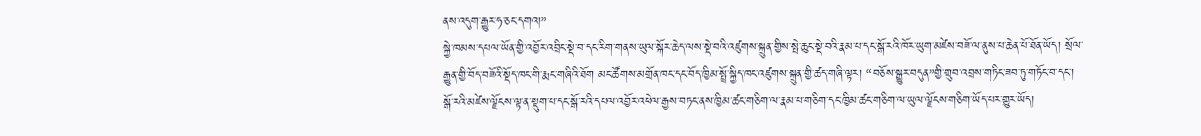ནས་འདུག་རྒྱུར་ཧ་ཅང་དགའ།”
སྐྱེ་ཁམས་དཔལ་ཡོན་གྱི་འབྱོར་འབྲིང་སྡེ་བ་དང་རིག་གནས་ཡུལ་སྐོར་ཆེད་ལས་སྡེ་བའི་འཛུགས་སྐྲུན་གྱིས་སྤེ་ཆུང་སྡེ་བའི་རྣམ་པ་དང་སྒོ་རའི་ཁོར་ཡུག་མཛེས་བཟོ་ལ་ནུས་པ་ཆེན་པོ་ཐོན་ཡོད། སྲོལ་རྒྱུན་གྱི་བོད་བཟོའི་སྡོད་ཁང་གི་རྨང་གཞིའི་ཐོག མང་ཚོགས་མགྲོན་ཁང་དང་བོད་ཁྱིམ་སྤྲོ་སྐྱིད་ཁང་འཛུགས་སྐྲུན་གྱི་ཚད་གཞི་ལྟར། “བཅོས་སྒྱུར་བདུན”གྱི་གྲུབ་འབྲས་གཏིང་ཟབ་ཏུ་གཏོང་བ་དང་། སྒོ་རའི་མཛེས་ལྗོངས་ལྟ་ན་སྡུག་པ་དང་སྒོ་རའི་དཔལ་འབྱོར་འཕེལ་རྒྱས་བཏང་ནས་ཁྱིམ་ཚང་གཅིག་ལ་རྣམ་པ་གཅིག་དང་ཁྱིམ་ཚང་གཅིག་ལ་ཡུལ་ལྗོངས་གཅིག་ཡོད་པར་གྱུར་ཡོད།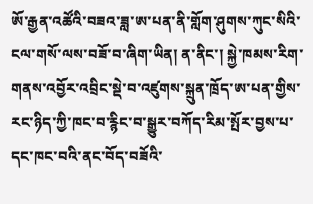ཨོ་རྒྱན་འཚོའི་བཟའ་ཟླ་ཨ་པན་ནི་གློག་ཤུགས་ཀུང་སིའི་ངལ་གསོ་ལས་བཟོ་བ་ཞིག་ཡིན། ན་ནིང་། སྐྱེ་ཁམས་རིག་གནས་འབྱོར་འབྲིང་སྡེ་བ་འཛུགས་སྐྲུན་ཁྲོད་ཨ་པན་གྱིས་རང་ཉིད་ཀྱི་ཁང་བ་རྙིང་བ་སྒྱུར་བཀོད་རིམ་སྤོར་བྱས་པ་དང་ཁང་བའི་ནང་བོད་བཟོའི་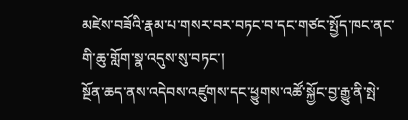མཛེས་བཟོའི་རྣམ་པ་གསར་བར་བཏང་བ་དང་གཙང་སྤྱོད་ཁང་ནང་གི་ཆུ་གློག་སྣ་འདུས་སུ་བཏང་།
སྔོན་ཆད་ནས་འདེབས་འཛུགས་དང་ཕྱུགས་འཚོ་སྐྱོང་བྱ་རྒྱུ་ནི་སྤེ་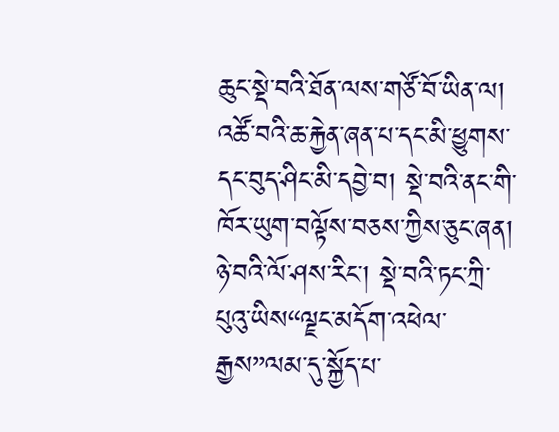ཆུང་སྡེ་བའི་ཐོན་ལས་གཙོ་བོ་ཡིན་ལ། འཚོ་བའི་ཆ་རྐྱེན་ཞན་པ་དང་མི་ཕྱུགས་དང་བུད་ཤིང་མི་དབྱེ་བ། སྡེ་བའི་ནང་གི་ཁོར་ཡུག་བལྟོས་བཅས་ཀྱིས་ཅུང་ཞན། ཉེ་བའི་ལོ་ཤས་རིང་། སྡེ་བའི་ཏང་ཀྲི་པུའུ་ཡིས“ལྗང་མདོག་འཕེལ་རྒྱས”ལམ་དུ་སྐྱོད་པ་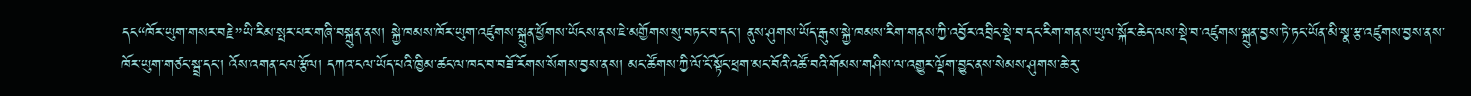དང“ཁོར་ཡུག་གསར་བརྗེ”ཡི་རིམ་སྤར་པར་གཞི་བསྐྲུན་ནས། སྐྱེ་ཁམས་ཁོར་ཡུག་འཛུགས་སྐྲུན་ཕྱོགས་ཡོངས་ནས་ཇེ་མགྱོགས་སུ་བཏང་བ་དང་། ནུས་ཤུགས་ཡོད་རྒུས་སྐྱེ་ཁམས་རིག་གནས་ཀྱི་འབྱོར་འབྲིང་སྡེ་བ་དང་རིག་གནས་ཡུལ་སྐོར་ཆེད་ལས་སྡེ་བ་འཛུགས་སྐྲུན་བྱས་ཏེ་ཏང་ཡོན་མི་སྣ་རྩ་འཛུགས་བྱས་ནས་ཁོར་ཡུག་གཙང་སྦྲ་དང་། འོས་འགན་ངལ་རྩོལ། དཀའ་ངལ་ཡོད་པའི་ཁྱིམ་ཚང་ལ་ཁང་བ་བཟོ་རོགས་སོགས་བྱས་ནས། མང་ཚོགས་ཀྱི་ལོ་ངོ་སྟོང་ཕྲག་མང་བོའི་འཚོ་བའི་གོམས་གཤིས་ལ་འགྱུར་ལྡོག་བྱུང་ནས་སེམས་ཤུགས་ཆེ་རུ་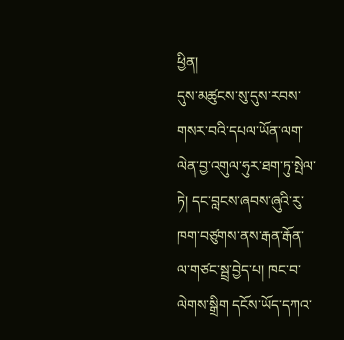ཕྱིན།
དུས་མཚུངས་སུ་དུས་རབས་གསར་བའི་དཔལ་ཡོན་ལག་ལེན་བྱ་འགུལ་ཧུར་ཐག་ཏུ་སྤེལ་ཏེ། དང་བླངས་ཞབས་ཞུའི་རུ་ཁག་བཙུགས་ནས་རྒན་རྒོན་ལ་གཙང་སྦྲ་བྱེད་པ། ཁང་བ་ལེགས་སྒྲིག དངོས་ཡོད་དཀའ་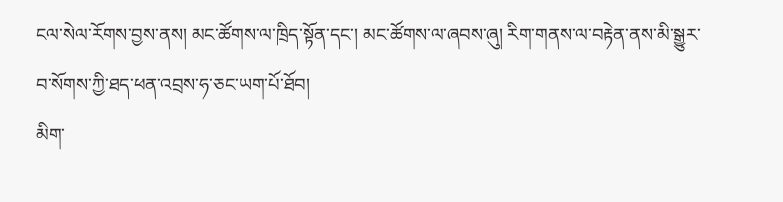ངལ་སེལ་རོགས་བྱས་ནས། མང་ཚོགས་ལ་ཁྲིད་སྟོན་དང་། མང་ཚོགས་ལ་ཞབས་ཞུ། རིག་གནས་ལ་བརྟེན་ནས་མི་སྒྱུར་བ་སོགས་ཀྱི་ཐད་ཕན་འབྲས་ཧ་ཅང་ཡག་པོ་ཐོབ།
མིག་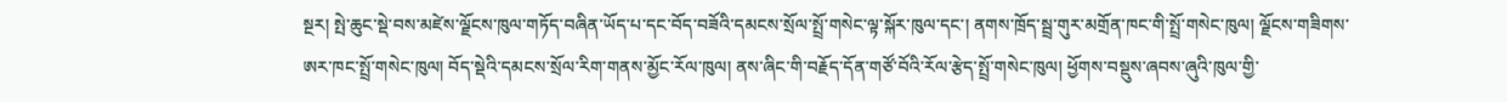སྔར། སྤེ་ཆུང་སྡེ་བས་མཛེས་ལྗོངས་ཁུལ་གཏོད་བཞིན་ཡོད་པ་དང་བོད་བཟོའི་དམངས་སྲོལ་སྤྲོ་གསེང་ལྟ་སྐོར་ཁུལ་དང་། ནགས་ཁྲོད་སྦྲ་གུར་མགྲོན་ཁང་གི་སྤྲོ་གསེང་ཁུལ། ལྗོངས་གཟིགས་ཨར་ཁང་སྤྲོ་གསེང་ཁུལ། བོད་སྡེའི་དམངས་སྲོལ་རིག་གནས་མྱོང་རོལ་ཁུལ། ནས་ཞིང་གི་བརྗོད་དོན་གཙོ་བོའི་རོལ་རྩེད་སྤྲོ་གསེང་ཁུལ། ཕྱོགས་བསྡུས་ཞབས་ཞུའི་ཁུལ་གྱི་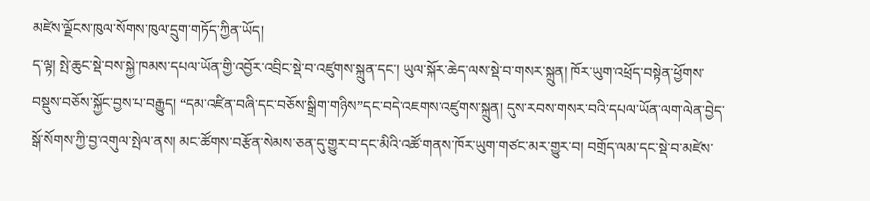མཛེས་ལྗོངས་ཁུལ་སོགས་ཁུལ་དྲུག་གཏོད་ཀྱིན་ཡོད།
ད་ལྟ། སྤེ་ཆུང་སྡེ་བས་སྐྱེ་ཁམས་དཔལ་ཡོན་གྱི་འབྱོར་འབྲིང་སྡེ་བ་འཛུགས་སྐྲུན་དང་། ཡུལ་སྐོར་ཆེད་ལས་སྡེ་བ་གསར་སྐྲུན། ཁོར་ཡུག་འཕྲོད་བསྟེན་ཕྱོགས་བསྡུས་བཅོས་སྐྱོང་བྱས་པ་བརྒྱུད། “དམ་འཛིན་བཞི་དང་བཅོས་སྒྲིག་གཉིས”དང་བདེ་འཇགས་འཛུགས་སྐྲུན། དུས་རབས་གསར་བའི་དཔལ་ཡོན་ལག་ལེན་བྱེད་སྒོ་སོགས་ཀྱི་བྱ་འགུལ་སྤེལ་ནས། མང་ཚོགས་བརྩོན་སེམས་ཅན་དུ་གྱུར་བ་དང་མིའི་འཚོ་གནས་ཁོར་ཡུག་གཙང་མར་གྱུར་བ། བགྲོད་ལམ་དང་སྡེ་བ་མཛེས་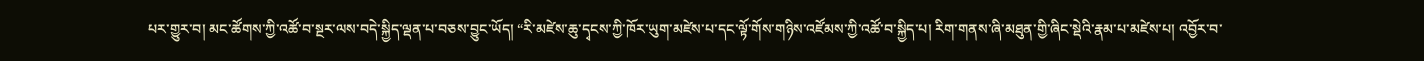པར་གྱུར་བ། མང་ཚོགས་ཀྱི་འཚོ་བ་སྔར་ལས་བདེ་སྐྱིད་ལྡན་པ་བཅས་བྱུང་ཡོད། “རི་མཛེས་ཆུ་དྭངས་ཀྱི་ཁོར་ཡུག་མཛེས་པ་དང་ལྟོ་གོས་གཉིས་འཛོམས་ཀྱི་འཚོ་བ་སྐྱིད་པ། རིག་གནས་ཞི་མཐུན་གྱི་ཞིང་སྡེའི་རྣམ་པ་མཛེས་པ། འབྱོར་བ་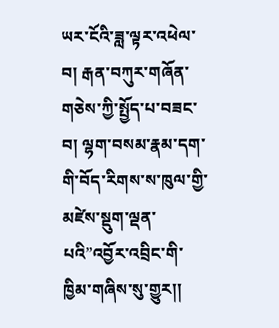ཡར་ངོའི་ཟླ་ལྟར་འཕེལ་བ། རྒན་བཀུར་གཞོན་གཅེས་ཀྱི་སྤྱོད་པ་བཟང་བ། ལྷག་བསམ་རྣམ་དག་གི་བོད་རིགས་ས་ཁུལ་གྱི་མཛེས་སྡུག་ལྡན་པའི”འབྱོར་འབྲིང་གི་ཁྱིམ་གཞིས་སུ་གྱུར།།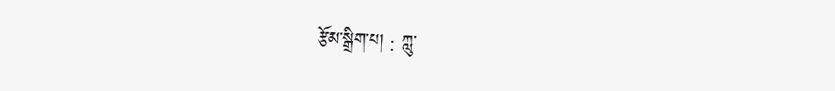རྩོམ་སྒྲིག་པ། : ཀླུ་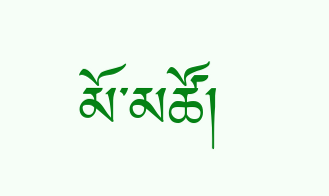མོ་མཚོ།